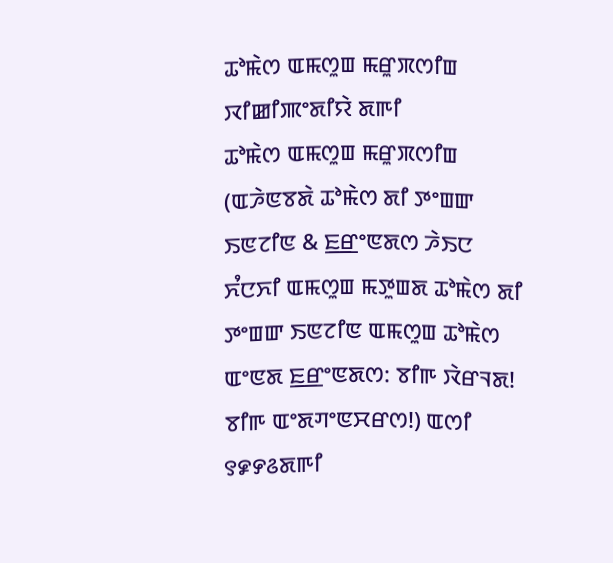ꯊꯣꯃꯥꯁ ꯑꯃꯁꯨꯡ ꯃꯔꯨꯞꯁꯤꯡ
ꯋꯤꯀꯤꯄꯦꯗꯤꯌꯥ ꯗꯒꯤ
ꯊꯣꯃꯥꯁ ꯑꯃꯁꯨꯡ ꯃꯔꯨꯞꯁꯤꯡ (ꯑꯍꯥꯟꯕꯗꯥ ꯊꯣꯃꯥꯁ ꯗꯤ ꯇꯦꯡꯛ ꯏꯟꯖꯤꯟ & ꯐ꯭ꯔꯦꯟꯗꯁ ꯍꯥꯏꯅ ꯈꯪꯅꯈꯤ ꯑꯃꯁꯨꯡ ꯃꯇꯨꯡꯗ ꯊꯣꯃꯥꯁ ꯗꯤ ꯇꯦꯡꯛ ꯏꯟꯖꯤꯟ ꯑꯃꯁꯨꯡ ꯊꯣꯃꯥꯁ ꯑꯦꯟꯗ ꯐ꯭ꯔꯦꯟꯗꯁ: ꯕꯤꯒ ꯋꯥꯔꯜꯗ! ꯕꯤꯒ ꯑꯦꯗꯚꯦꯟꯆꯔꯁ!) ꯑꯁꯤ ꯱꯹꯸꯴ꯗꯒꯤ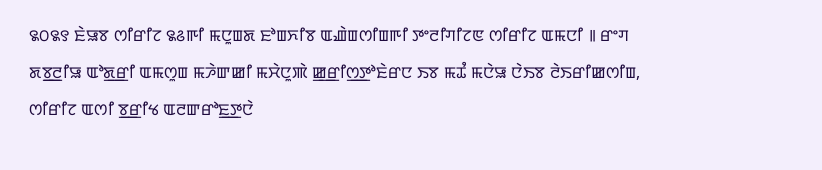꯲꯰꯲꯱ ꯐꯥꯎꯕ ꯁꯤꯔꯤꯖ ꯲꯴ꯒꯤ ꯃꯅꯨꯡꯗ ꯐꯣꯡꯈꯤꯕ ꯑꯉꯥꯡꯁꯤꯡꯒꯤ ꯇꯦꯂꯤꯚꯤꯖꯟ ꯁꯤꯔꯤꯖ ꯑꯃꯅꯤ ꯫ ꯔꯦꯚ ꯗꯕ꯭ꯂꯤꯎ ꯑꯣꯗ꯭ꯔꯤ ꯑꯃꯁꯨꯡ ꯃꯍꯥꯛꯀꯤ ꯃꯆꯥꯅꯨꯄꯥ ꯀ꯭ꯔꯤꯁ꯭ꯇꯣꯐꯥꯔꯅ ꯏꯕ ꯃꯊꯪ ꯃꯅꯥꯎ ꯅꯥꯏꯕ ꯂꯥꯏꯔꯤꯀꯁꯤꯡ, ꯁꯤꯔꯤꯖ ꯑꯁꯤ ꯕ꯭ꯔꯤꯠ ꯑꯂꯛꯔꯣꯐ꯭ꯇꯅꯥ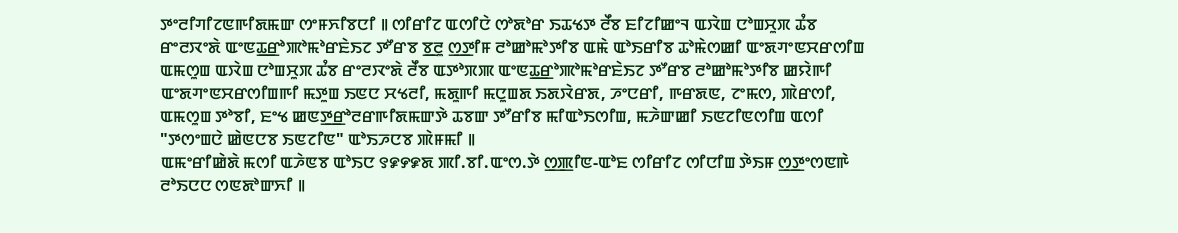ꯇꯦꯂꯤꯚꯤꯖꯟꯒꯤꯗꯃꯛ ꯁꯦꯝꯈꯤꯕꯅꯤ ꯫ ꯁꯤꯔꯤꯖ ꯑꯁꯤꯅꯥ ꯁꯣꯗꯣꯔ ꯏꯊꯠꯇ ꯂꯩꯕ ꯐꯤꯖꯤꯀꯦꯜ ꯑꯋꯥꯡ ꯅꯣꯡꯆꯨꯞ ꯊꯪꯕ ꯔꯦꯂꯋꯦꯗꯥ ꯑꯦꯟꯊ꯭ꯔꯣꯄꯣꯃꯣꯔꯐꯥꯏꯖ ꯇꯧꯔꯕ ꯕ꯭ꯂꯨ ꯁ꯭ꯇꯤꯝ ꯂꯣꯀꯣꯃꯣꯇꯤꯕ ꯑꯃꯥ ꯑꯣꯏꯔꯤꯕ ꯊꯣꯃꯥꯁꯀꯤ ꯑꯦꯗꯚꯦꯟꯆꯔꯁꯤꯡ ꯑꯃꯁꯨꯡ ꯑꯋꯥꯡ ꯅꯣꯡꯆꯨꯞ ꯊꯪꯕ ꯔꯦꯂꯋꯦꯗꯥ ꯂꯩꯕ ꯑꯇꯣꯞꯄ ꯑꯦꯟꯊ꯭ꯔꯣꯄꯣꯃꯣꯔꯐꯥꯏꯖ ꯇꯧꯔꯕ ꯂꯣꯀꯣꯃꯣꯇꯤꯕ ꯀꯌꯥꯒꯤ ꯑꯦꯗꯚꯦꯟꯆꯔꯁꯤꯡꯒꯤ ꯃꯇꯨꯡ ꯏꯟꯅ ꯆꯠꯂꯤ, ꯃꯗꯨꯒꯤ ꯃꯅꯨꯡꯗ ꯏꯗꯋꯥꯔꯗ, ꯍꯦꯅꯔꯤ, ꯒꯔꯗꯟ, ꯖꯦꯃꯁ, ꯄꯥꯔꯁꯤ, ꯑꯃꯁꯨꯡ ꯇꯣꯕꯤ, ꯐꯦꯠ ꯀꯟꯇ꯭ꯔꯣꯂꯔꯒꯤꯗꯃꯛꯇꯥ ꯊꯕꯛ ꯇꯧꯔꯤꯕ ꯃꯤꯑꯣꯏꯁꯤꯡ, ꯃꯍꯥꯛꯀꯤ ꯏꯟꯖꯤꯟꯁꯤꯡ ꯑꯁꯤ "ꯇꯁꯦꯡꯅꯥ ꯀꯥꯟꯅꯕ ꯏꯟꯖꯤꯟ" ꯑꯣꯏꯍꯅꯕ ꯄꯥꯝꯃꯤ ꯫
ꯑꯃꯦꯔꯤꯀꯥꯗꯥ ꯃꯁꯤ ꯑꯍꯥꯟꯕ ꯑꯣꯏꯅ ꯱꯹꯸꯹ꯗ ꯄꯤ.ꯕꯤ.ꯑꯦꯁ.ꯇꯥ ꯁ꯭ꯄꯤꯟ-ꯑꯣꯐ ꯁꯤꯔꯤꯖ ꯁꯤꯅꯤꯡ ꯇꯥꯏꯝ ꯁ꯭ꯇꯦꯁꯟꯒꯥ ꯂꯣꯏꯅꯅ ꯁꯟꯗꯣꯛꯈꯤ ꯫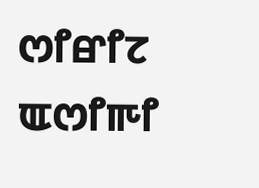ꯁꯤꯔꯤꯖ ꯑꯁꯤꯒꯤ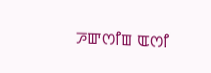ꯍꯛꯁꯤꯡ ꯑꯁꯤ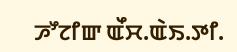ꯍꯧꯖꯤꯛ ꯑꯩꯆ.ꯑꯥꯏ.ꯇꯤ.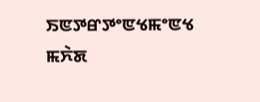ꯏꯟꯇꯔꯇꯦꯟꯠꯃꯦꯟꯠ ꯃꯈꯥꯗ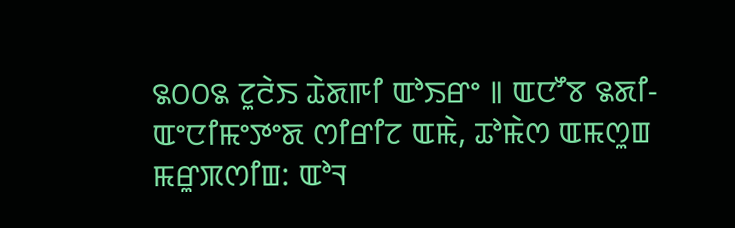꯲꯰꯰꯲ ꯖꯨꯂꯥꯏ ꯊꯥꯗꯒꯤ ꯑꯣꯏꯔꯦ ꯫ ꯑꯅꯧꯕ ꯲ꯗꯤ-ꯑꯦꯅꯤꯃꯦꯇꯦꯗ ꯁꯤꯔꯤꯖ ꯑꯃꯥ, ꯊꯣꯃꯥꯁ ꯑꯃꯁꯨꯡ ꯃꯔꯨꯞꯁꯤꯡ: ꯑꯣꯜ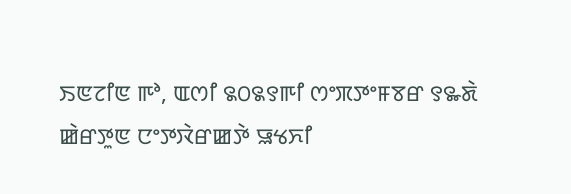ꯏꯟꯖꯤꯟ ꯒꯣ, ꯑꯁꯤ ꯲꯰꯲꯱ꯒꯤ ꯁꯦꯞꯇꯦꯝꯕꯔ ꯱꯳ꯗꯥ ꯀꯥꯔꯇꯨꯟ ꯅꯦꯇꯋꯥꯔꯀꯇꯥ ꯎꯠꯈꯤ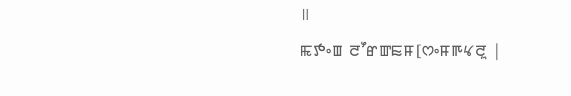꯫
ꯃꯇꯦꯡ ꯂꯧꯔꯛꯐꯝ[ꯁꯦꯝꯒꯠꯂꯨ |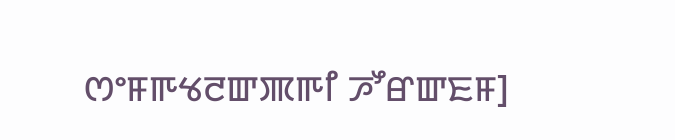ꯁꯦꯝꯒꯠꯂꯛꯄꯒꯤ ꯍꯧꯔꯛꯐꯝ]